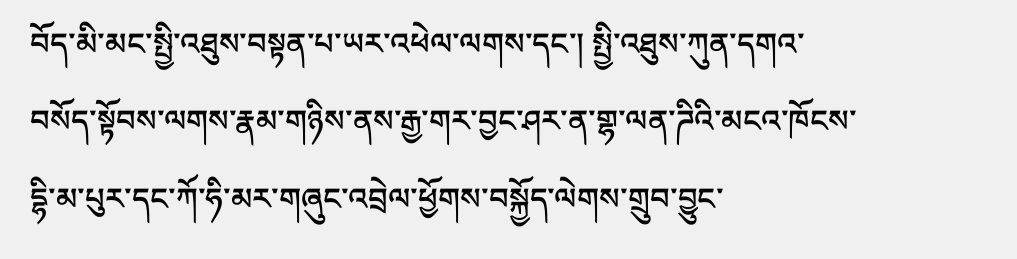བོད་མི་མང་སྤྱི་འཐུས་བསྟན་པ་ཡར་འཕེལ་ལགས་དང་། སྤྱི་འཐུས་ཀུན་དགའ་བསོད་སྟོབས་ལགས་རྣམ་གཉིས་ནས་རྒྱ་གར་བྱང་ཤར་ན་གྷ་ལན་ཌིའི་མངའ་ཁོངས་དྷི་མ་པུར་དང་ཀོ་ཧི་མར་གཞུང་འབྲེལ་ཕྱོགས་བསྐྱོད་ལེགས་གྲུབ་བྱུང་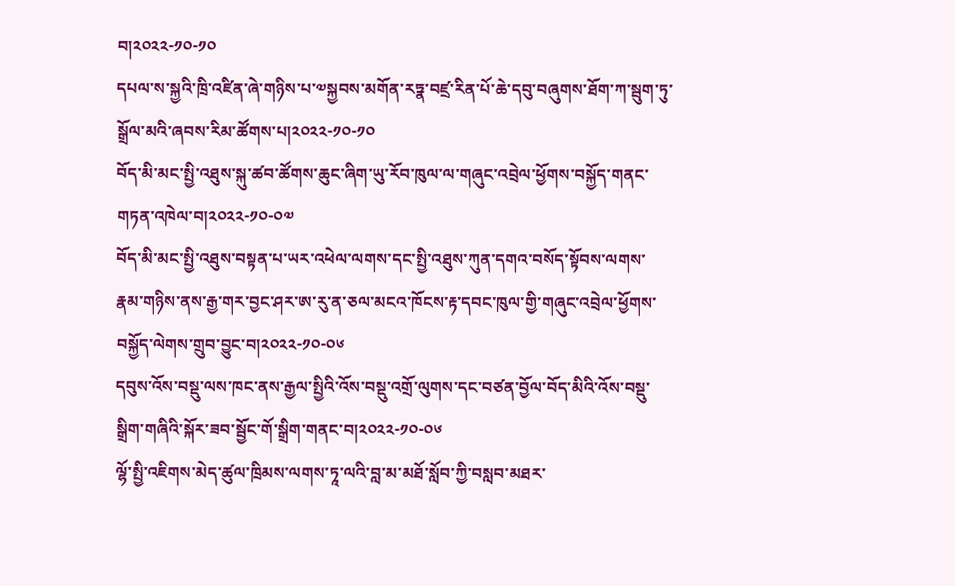བ།༢༠༢༢-༡༠-༡༠
དཔལ་ས་སྐྱའི་ཁྲི་འཛིན་ཞེ་གཉིས་པ་༧སྐྱབས་མགོན་རཏྣ་བཛྲ་རིན་པོ་ཆེ་དབུ་བཞུགས་ཐོག་ཀ་སྦུག་ཏུ་སྒྲོལ་མའི་ཞབས་རིམ་ཚོགས་པ།༢༠༢༢-༡༠-༡༠
བོད་མི་མང་སྤྱི་འཐུས་སྐུ་ཚབ་ཚོགས་ཆུང་ཞིག་ཡུ་རོབ་ཁུལ་ལ་གཞུང་འབྲེལ་ཕྱོགས་བསྐྱོད་གནང་གཏན་འཁེལ་བ།༢༠༢༢-༡༠-༠༧
བོད་མི་མང་སྤྱི་འཐུས་བསྟན་པ་ཡར་འཕེལ་ལགས་དང་སྤྱི་འཐུས་ཀུན་དགའ་བསོད་སྟོབས་ལགས་རྣམ་གཉིས་ནས་རྒྱ་གར་བྱང་ཤར་ཨ་རུ་ན་ཅལ་མངའ་ཁོངས་རྟ་དབང་ཁུལ་གྱི་གཞུང་འབྲེལ་ཕྱོགས་བསྐྱོད་ལེགས་གྲུབ་བྱུང་བ།༢༠༢༢-༡༠-༠༦
དབུས་འོས་བསྡུ་ལས་ཁང་ནས་རྒྱལ་སྤྱིའི་འོས་བསྡུ་འགྲོ་ལུགས་དང་བཙན་བྱོལ་བོད་མིའི་འོས་བསྡུ་སྒྲིག་གཞིའི་སྐོར་ཟབ་སྦྱོང་གོ་སྒྲིག་གནང་བ།༢༠༢༢-༡༠-༠༦
ལྷོ་སྤྱི་འཇིགས་མེད་ཚུལ་ཁྲིམས་ལགས་ཏཱ་ལའི་བླ་མ་མཐོ་སློབ་ཀྱི་བསླབ་མཐར་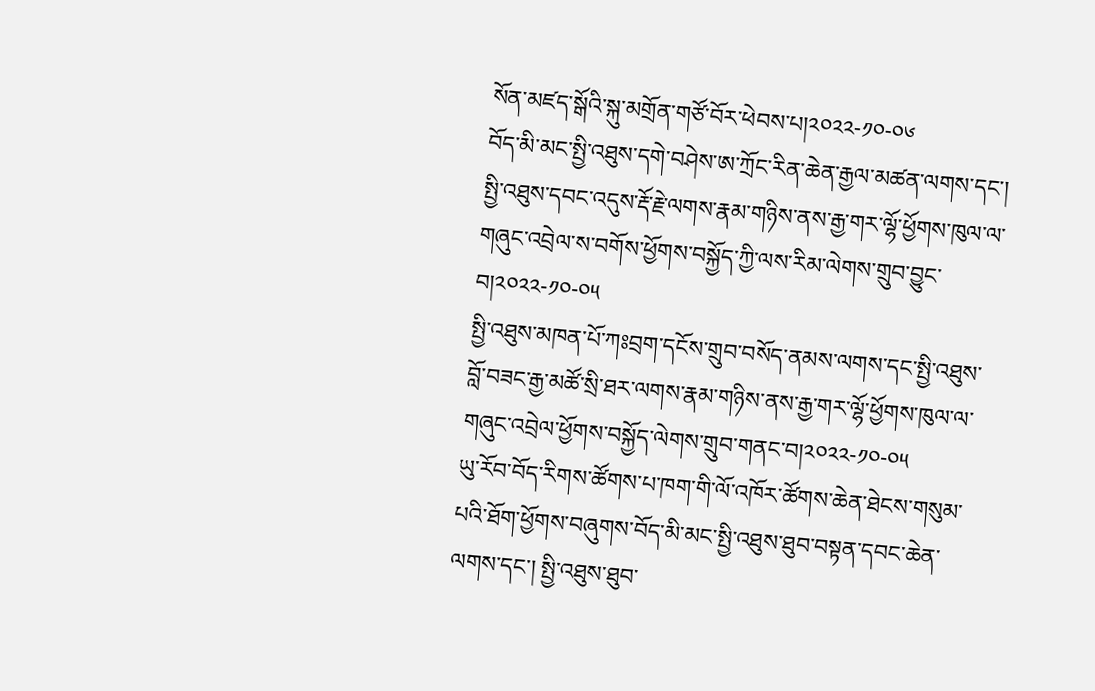སོན་མཛད་སྒོའི་སྐུ་མགྲོན་གཙོ་བོར་ཕེབས་པ།༢༠༢༢-༡༠-༠༦
བོད་མི་མང་སྤྱི་འཐུས་དགེ་བཤེས་ཨ་ཀྲོང་རིན་ཆེན་རྒྱལ་མཚན་ལགས་དང་། སྤྱི་འཐུས་དབང་འདུས་རྡོ་རྗེ་ལགས་རྣམ་གཉིས་ནས་རྒྱ་གར་ལྷོ་ཕྱོགས་ཁུལ་ལ་གཞུང་འབྲེལ་ས་བགོས་ཕྱོགས་བསྐྱོད་ཀྱི་ལས་རིམ་ལེགས་གྲུབ་བྱུང་བ།༢༠༢༢-༡༠-༠༥
སྤྱི་འཐུས་མཁན་པོ་ཀཿབྲག་དངོས་གྲུབ་བསོད་ནམས་ལགས་དང་སྤྱི་འཐུས་བློ་བཟང་རྒྱ་མཚོ་སྲི་ཐར་ལགས་རྣམ་གཉིས་ནས་རྒྱ་གར་ལྷོ་ཕྱོགས་ཁུལ་ལ་གཞུང་འབྲེལ་ཕྱོགས་བསྐྱོད་ལེགས་གྲུབ་གནང་བ།༢༠༢༢-༡༠-༠༥
ཡུ་རོབ་བོད་རིགས་ཚོགས་པ་ཁག་གི་ལོ་འཁོར་ཚོགས་ཆེན་ཐེངས་གསུམ་པའི་ཐོག་ཕྱོགས་བཞུགས་བོད་མི་མང་སྤྱི་འཐུས་ཐུབ་བསྟན་དབང་ཆེན་ལགས་དང་། སྤྱི་འཐུས་ཐུབ་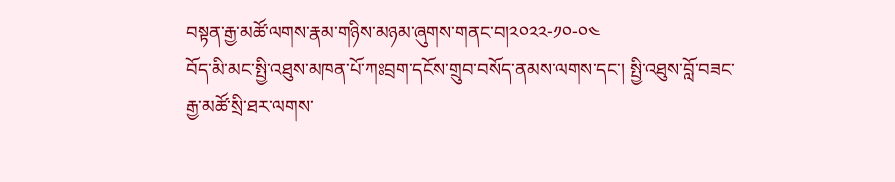བསྟན་རྒྱ་མཚོ་ལགས་རྣམ་གཉིས་མཉམ་ཞུགས་གནང་བ།༢༠༢༢-༡༠-༠༤
བོད་མི་མང་སྤྱི་འཐུས་མཁན་པོ་ཀཿབྲག་དངོས་གྲུབ་བསོད་ནམས་ལགས་དང་། སྤྱི་འཐུས་བློ་བཟང་རྒྱ་མཚོ་སྲི་ཐར་ལགས་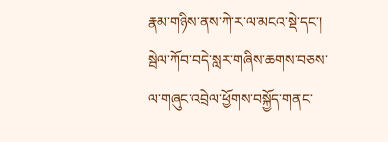རྣམ་གཉིས་ནས་ཀེ་ར་ལ་མངའ་སྡེ་དང་། སྦེལ་ཀོབ་བདེ་སླར་གཞིས་ཆགས་བཅས་ལ་གཞུང་འབྲེལ་ཕྱོགས་བསྐྱོད་གནང་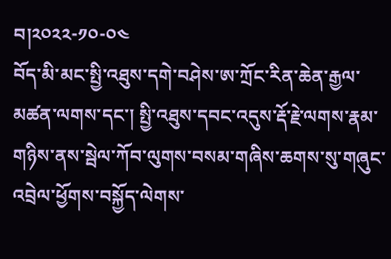བ།༢༠༢༢-༡༠-༠༤
བོད་མི་མང་སྤྱི་འཐུས་དགེ་བཤེས་ཨ་ཀྲོང་རིན་ཆེན་རྒྱལ་མཚན་ལགས་དང་། སྤྱི་འཐུས་དབང་འདུས་རྡོ་རྗེ་ལགས་རྣམ་གཉིས་ནས་སྦེལ་ཀོབ་ལུགས་བསམ་གཞིས་ཆགས་སུ་གཞུང་འབྲེལ་ཕྱོགས་བསྐྱོད་ལེགས་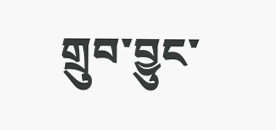གྲུབ་བྱུང་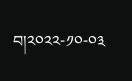བ།༢༠༢༢-༡༠-༠༣